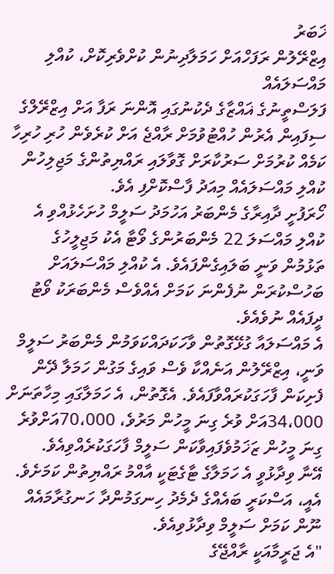ޚަބަރު
އިޒްރޭލުން ރަފަހްއަށް ހަމަލާދިނުން ކުށްވެރިކޮށް، ކުއްލި މައްސަލައެއް
ފަލަސްތީނުގެ ޣައްޒާގެ ދެކުނުގައި އޮންނަ ރަފާ އަށް އިޒްރޭލްގެ ސިފައިން އެރުން ހުއްޓުވުމަށް ރާއްޖެ އަށް ކުރެވެން ހުރި ހުރިހާ ކަމެއް ކުރުމަށް ސަރުކާރަށް ގޮވާލައި ރައްޔިތުންގެ މަޖިލިހުން ކުއްލި މައްސަލައެއް މިއަދު ފާސްކޮށްފި އެވެ.
ހޯރަފުށީ ދާއިރާގެ މެންބަރު އަހުމަދު ސަލީމް ހުށަހެޅުއްވި އެ ކުއްލި މައްސަލަ 22 މެންބަރުންގެ ވޯޓާ އެކު މަޖިލީހުގެ ތަޅުމުން ވަނީ ބަލައިގެންފައެވެ. އެ ކުއްލި މައްސަލައަށް ބަހުސްކުރަން ނުފެންނަ ކަމަށް އެއްވެސް މެންބަރަކު ވޯޓު ދީފައެއް ނުވެއެވެ.
އެ މައްސަލައާ ގުޅޭގޮތުން ވާހަކަދައްކަވަމުން މެންބަރު ސަލީމް ވަނީ، އިޒްރޭލުން އަނެއްކާ ވެސް ވައިގެ މަގުން ހަމަލާ ދޭން ފެށިކަން ފާހަގަކުރައްވާފައެވެ. އެގޮތުން، އެ ހަމަލާގައި މިހާތަނަށް 34،000އަށް ވުރެ ގިނަ މީހުން މަރުވެ، 70،000އަށްވުރެ ގިނަ މީހުން ޒަޚަމުވެފައިވާކަން ސަލީމް ފާހަގަކުރެއްވިއެވެ.
އޭނާ ވިދާޅުވީ އެ ހަމަލާގެ ޓާގެޓަކީ އާއްމު ރައްޔިތުން ކަމަށެވެ. އެއީ، އަސްކަރީ ބައެއްގެ ދެމެދު ހިނގަމުންދާ ހަނގުރާމައެއް ނޫން ކަމަށް ސަލީމް ވިދާޅުވިއެވެ.
"އެ ޖަރީމާއަކީ ރާއްޖޭގެ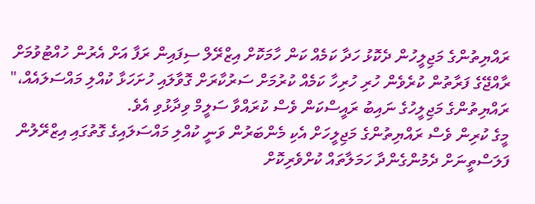ރައްޔިތުންގެ މަޖިލީހުން ދެކޮޅު ހަދާ ކަމެއް ކަން ހާމަކޮށް އިޒްރޭލް ސިފައިން ރަފާ އަށް އެރުން ހުއްޓުވުމަށް ރާއްޖޭގެ ފަރާތުން ކުރެވެން ހުރި ހުރިހާ ކަމެއް ކުރުމަށް ސަރުކާރަށް ގޮވާލައި ހުށަހަޅާ ކުއްލި މައްސަލައެއް،" ރައްޔިތުންގެ މަޖިލީހުގެ ނައިބު ރައީސްކަން ވެސް ކުރައްވާ ސަލީމް ވިދާޅުވި އެވެ.
މީގެ ކުރިން ވެސް ރައްޔިތުންގެ މަޖިލީހަށް އެކި މެންބަރުން ވަނީ ކުއްލި މައްސަލައިގެ ގޮތުގައި އިޒްރޭލުން ފަލަސްތީނަށް ދެމުންގެންދާ ހަމަލާތައް ކުށްވެރިކޮށް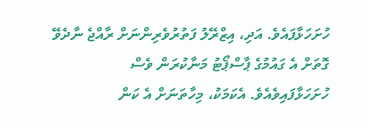ހުށަހަޅާފައެވެ. އަދި، އިޒްރޭލު ފަތުރުވެރިންނަށް ރާއްޖެ ނާދެވޭ ގޮތަށް އެ ގައުމުގެ ޕާސްޕޯޓު މަނާކުރަން ވެސް ހުށަހަޅާފައިވެއެވެ. އެކަމަކު، މިހާތަނަށް އެ ކަން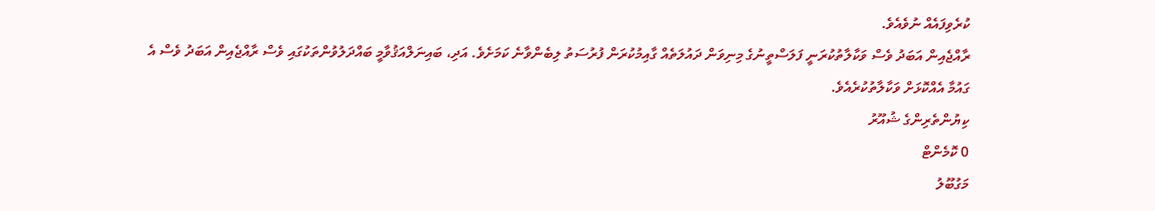ކުރެވިފައެއް ނުވެއެވެ.
ރާއްޖެއިން އަބަދު ވެސް ވަކާލާތުކުރަނީ ފަލަސްތީނުގެ މިނިވަން ދައުލަތެއް ގާއިމުކުރަން ފުރުސަތު ލިބެންވާނެ ކަމަށެވެ. އަދި، ބައިނަލްއަޤުވާމީ ބައްދަލުވުންތަކުގައި ވެސް ރާއްޖެއިން އަބަދު ވެސް އެ ގައުމާ އެއްކޮޅަށް ވަކާލާތުކުރެއެވެ.
ކިޔުންތެރިންގެ ޝުއޫރު
0 ކޮމެންޓް
މަގުބޫލު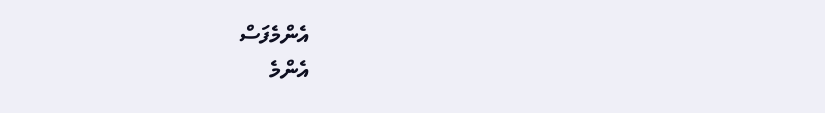އެންމެފަސް
އެންމެ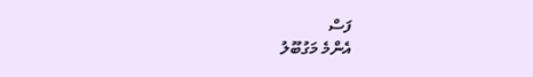ފަސް
އެންމެ މަގުބޫލު